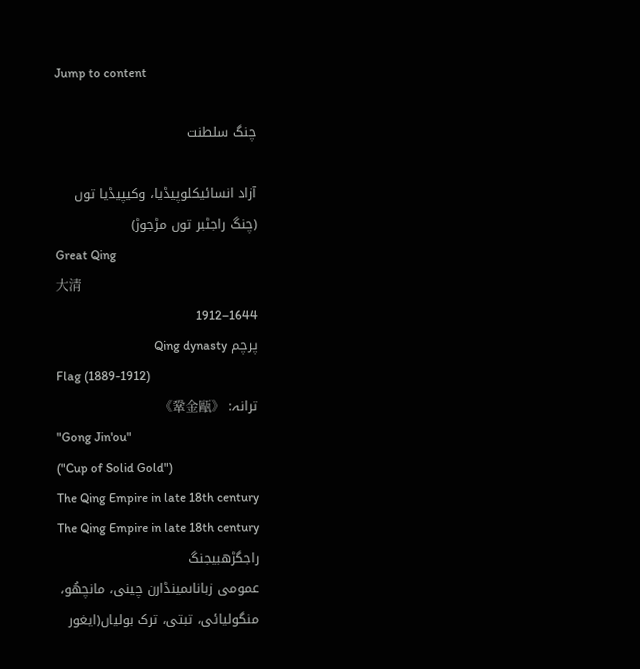Jump to content

چنگ سلطنت

آزاد انسائیکلوپیڈیا، وکیپیڈیا توں
(چنگ راجٹبر توں مڑجوڑ)
Great Qing
大清
1644–1912
پرچم Qing dynasty
Flag (1889-1912)
ترانہ: 《鞏金甌》
"Gong Jin'ou"
("Cup of Solid Gold")
The Qing Empire in late 18th century
The Qing Empire in late 18th century
راجگڑھبیجنگ
عمومی زباناںمینڈارن چینی، مانچھُو، منگولیائی، تبتی، ترک بولیاں(ایغور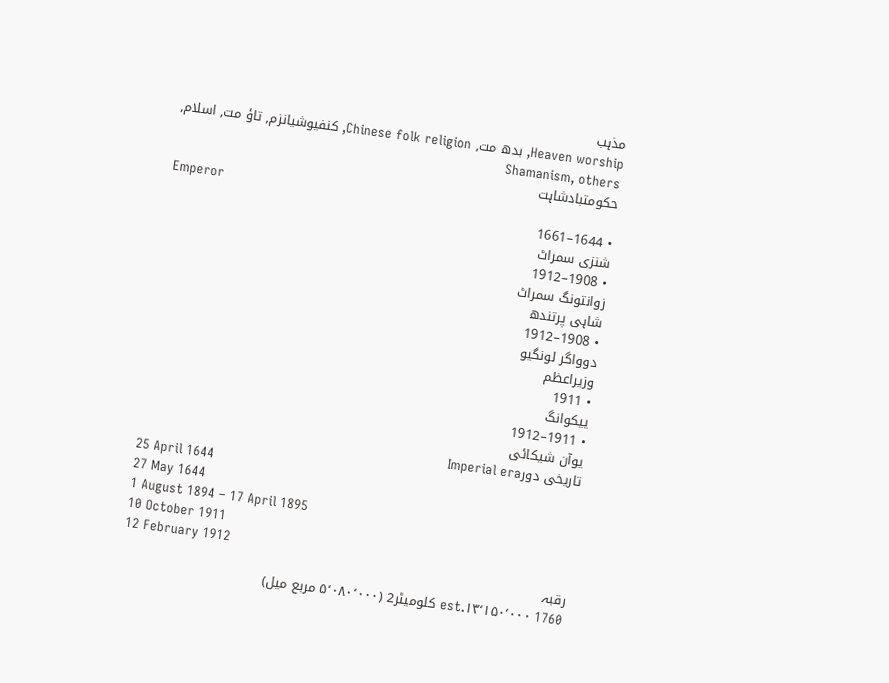مذہب
Heaven worship, بدھ مت, Chinese folk religion, کنفیوشیانزم, تاؤ مت, اسلام, Shamanism, others
حکومتبادشاہت
Emperor
• 1644–1661
شنزی سمراٹ
• 1908–1912
زوانتونگ سمراٹ
شاہی پرتندھ
• 1908–1912
دوواگر لونگیو
وزیراعظم
• 1911
ییکوانگ
• 1911–1912
یوآن شیکائی
تاریخی دورImperial era
25 April 1644
27 May 1644
1 August 1894 – 17 April 1895
10 October 1911
12 February 1912
رقبہ
1760 est.۱۳٬۱۵۰٬۰۰۰ کلومیٹر2 (۵٬۰۸۰٬۰۰۰ مربع میل)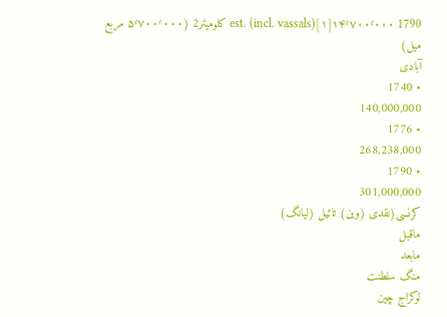1790 est. (incl. vassals)[۱]۱۴٬۷۰۰٬۰۰۰ کلومیٹر2 (۵٬۷۰۰٬۰۰۰ مربع میل)
آبادی
• 1740
140,000,000
• 1776
268,238,000
• 1790
301,000,000
کرنسی(نقدی (وین) تائیل (لیانگ)
ماقبل
مابعد
منگ سلطنت
لوکراج چین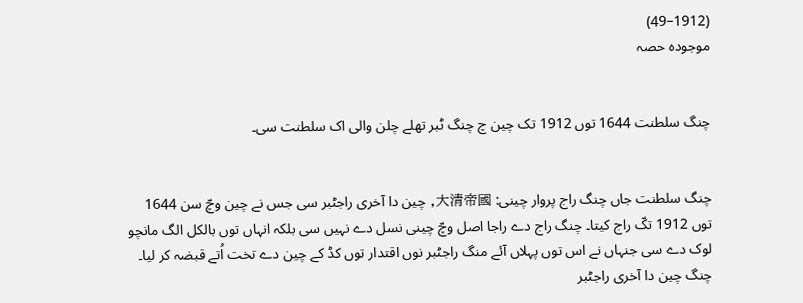(1912–49)
موجودہ حصہ


چنگ سلطنت 1644 توں 1912 تک چین چ چنگ ٹبر تھلے چلن والی اک سلطنت سی۔


چنگ سلطنت جاں چنگ راج پروار چینی: 大清帝國, چین دا آخری راجٹبر سی جس نے چین وچّ سن 1644 توں 1912 تکّ راج کیتا۔ چنگ راج دے راجا اصل وچّ چینی نسل دے نہیں سی بلکہ انہاں توں بالکل الگ مانچو لوک دے سی جنہاں نے اس توں پہلاں آئے منگ راجٹبر نوں اقتدار توں کڈ کے چین دے تخت اُتے قبضہ کر لیا۔ چنگ چین دا آخری راجٹبر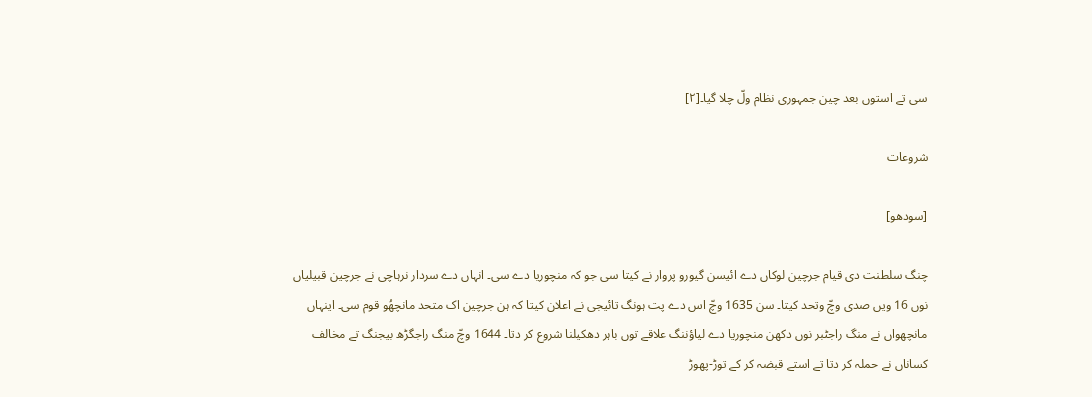سی تے استوں بعد چین جمہوری نظام ولّ چلا گیا۔[۲]

شروعات

[سودھو]

چنگ سلطنت دی قیام جرچین لوکاں دے ائیسن گیورو پروار نے کیتا سی جو کہ منچوریا دے سی۔ انہاں دے سردار نرہاچی نے جرچین قبیلیاں نوں 16 ویں صدی وچّ وتحد کیتا۔ سن 1635 وچّ اس دے پت ہونگ تائیجی نے اعلان کیتا کہ ہن جرچین اک متحد مانچھُو قوم سی۔ اینہاں مانچھواں نے منگ راجٹبر نوں دکھن منچوریا دے لیاؤننگ علاقے توں باہر دھکیلنا شروع کر دتا۔ 1644 وچّ منگ راجگڑھ بیجنگ تے مخالف کساناں نے حملہ کر دتا تے استے قبضہ کر کے توڑ-پھوڑ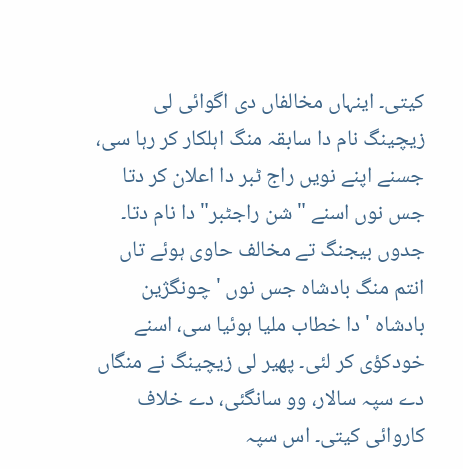کیتی۔ اینہاں مخالفاں دی اگوائی لی زیچینگ نام دا سابقہ منگ اہلکار کر رہا سی، جسنے اپنے نویں راج ٹبر دا اعلان کر دتا جس نوں اسنے "شن راجٹبر" دا نام دتا۔ جدوں بیجنگ تے مخالف حاوی ہوئے تاں انتم منگ بادشاہ جس نوں ' چونگژین بادشاہ ' دا خطاب ملیا ہوئیا سی، اسنے خودکؤی کر لئی۔ پھیر لی زیچینگ نے منگاں دے سپہ سالار، وو سانگئی، دے خلاف کاروائی کیتی۔ اس سپہ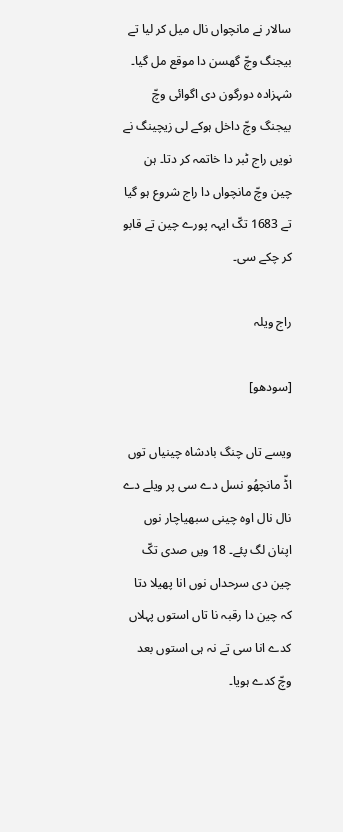سالار نے مانچواں نال میل کر لیا تے بیجنگ وچّ گھسن دا موقع مل گیا۔ شہزادہ دورگون دی اگوائی وچّ بیجنگ وچّ داخل ہوکے لی زیچینگ نے نویں راج ٹبر دا خاتمہ کر دتا۔ ہن چین وچّ مانچواں دا راج شروع ہو گیا تے 1683 تکّ ایہہ پورے چین تے قابو کر چکے سی۔

راج ویلہ

[سودھو]

ویسے تاں چنگ بادشاہ چینیاں توں اڈّ مانچھُو نسل دے سی پر ویلے دے نال نال اوہ چینی سبھیاچار نوں اپنان لگ پئے۔ 18 ویں صدی تکّ چین دی سرحداں نوں انا پھیلا دتا کہ چین دا رقبہ نا تاں استوں پہلاں کدے انا سی تے نہ ہی استوں بعد وچّ کدے ہویا۔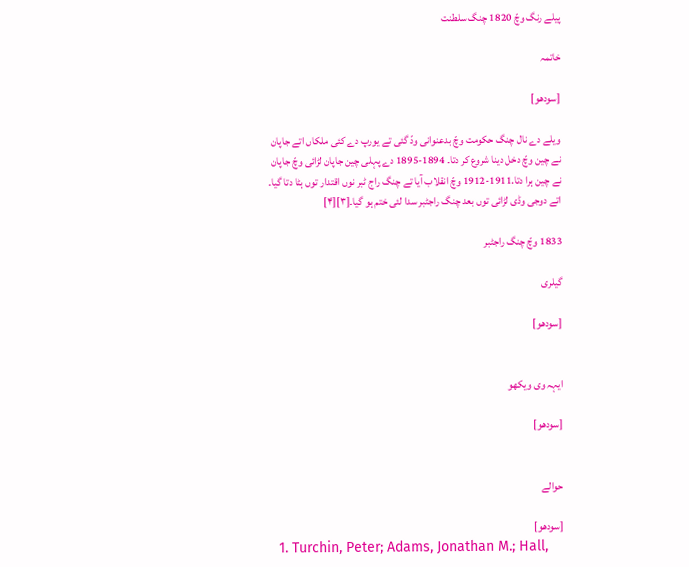پیلے رنگ وچّ 1820 چنگ سلطنت

خاتمہ

[سودھو]

ویلے دے نال چنگ حکومت وچّ بدعنوانی ودّ گئی تے یورپ دے کئی ملکاں اتے جاپان نے چین وچّ دخل دینا شروع کر دتا۔ 1894-1895 دے پہلی چین جاپان لڑائی وچّ جاپان نے چین ہرا دتا.1911-1912 وچّ انقلاب آیا تے چنگ راج ٹبر نوں اقتدار توں ہٹا دتا گیا۔ اتے دوجی وڈی لڑائی توں بعد چنگ راجٹبر سدا لئی ختم ہو گیا۔[۳][۴]

1833 وچّ چنگ راجٹبر

گیلری

[سودھو]


ایہہ وی ویکھو

[سودھو]


حوالے

[سودھو]
  1. Turchin, Peter; Adams, Jonathan M.; Hall,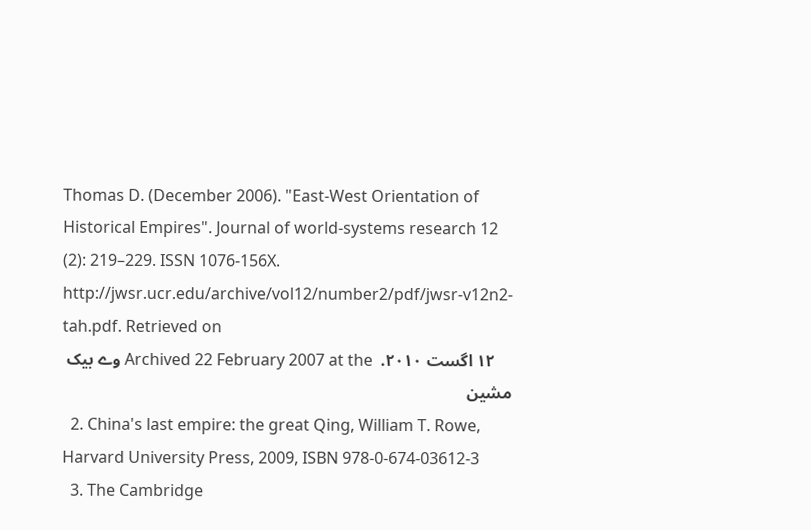Thomas D. (December 2006). "East-West Orientation of Historical Empires". Journal of world-systems research 12 (2): 219–229. ISSN 1076-156X. http://jwsr.ucr.edu/archive/vol12/number2/pdf/jwsr-v12n2-tah.pdf. Retrieved on
    ۱۲ اگست ۲۰۱۰.  Archived 22 February 2007 at the وے بیک مشین
  2. China's last empire: the great Qing, William T. Rowe, Harvard University Press, 2009, ISBN 978-0-674-03612-3
  3. The Cambridge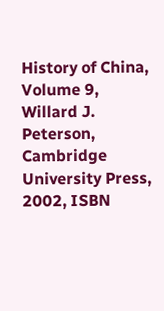History of China, Volume 9, Willard J. Peterson, Cambridge University Press, 2002, ISBN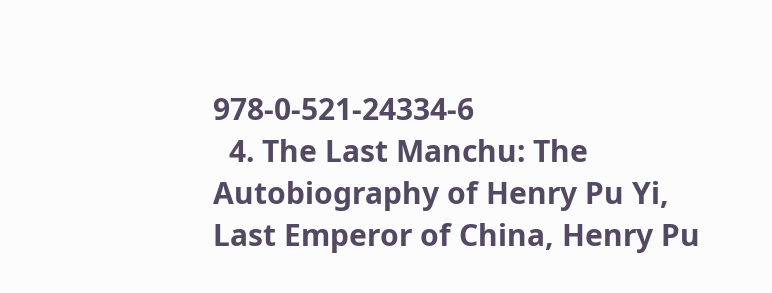978-0-521-24334-6
  4. The Last Manchu: The Autobiography of Henry Pu Yi, Last Emperor of China, Henry Pu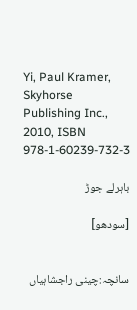Yi, Paul Kramer, Skyhorse Publishing Inc., 2010, ISBN 978-1-60239-732-3

باہرلے جوڑ

[سودھو]


سانچہ:چینی راجشاہیاں